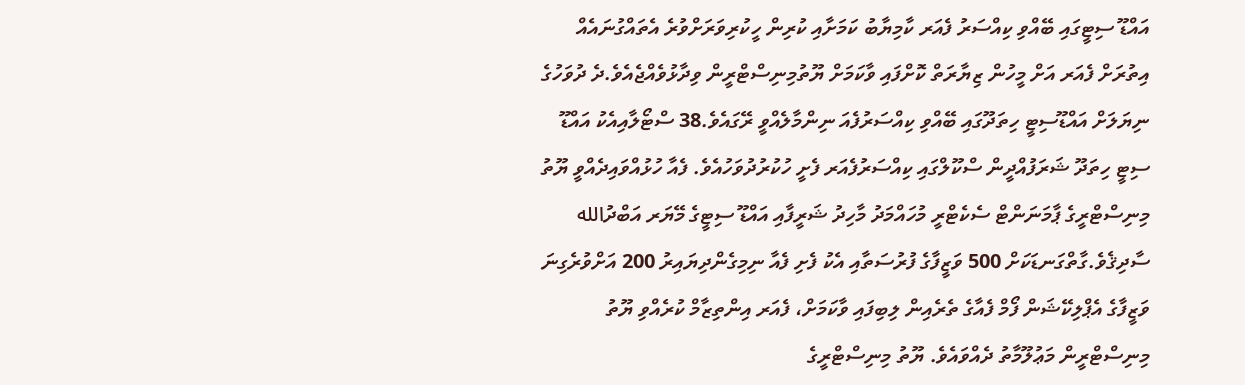އައްޑޫ ސިޓީގައި ބޭއްވި ކިއްސަރު ފެއަރ ކާމިޔާބު ކަމަށާއި ކުރިން ހީކުރިވަރަށްވުރެ އެތައްގުނައެއް އިތުރަށް ފެއަރ އަށް މީހުން ޒިޔާރަތް ކޮށްފައި ވާކަމަށް ޔޫތުމިނިސްޓްރީން ވިދާޅުވެއްޖެއެވެ.ދެ ދުވަހުގެ ނިޔަލަށް އައްޑޫސިޓީ ހިތަދޫގައި ބޭއްވި ކިއްސަރުފެއަ ނިންމާލެއްވީ ރޭގައެވެ.38 ސްޓޯލާއިއެކު އައްޑޫ ސިޓީ ހިތަދޫ ޝަރަފުއްދީން ސްކޫލްގައި ކިއްސަރުފެއަރ ފެށީ ހުކުރުދުވަހުއެވެ. ފެއާ ހުޅުއްވައިދެއްވީ ޔޫތު މިނިސްޓްރީގެ ޕާމަނަންޓް ސެކެޓްރީ މުހައްމަދު މާހިދު ޝަރީފާއި އައްޑޫ ސިޓީގެ މޭޔަރ އަބްދުالله ސާދިޤެވެ.ގާތްގަނޑަކަށް 500 ވަޒީފާގެ ފުރުސަތާއި އެކު ފެށި ފެއާ ނިމިގެންދިޔައިރު 200 އަށްވުރެގިނަ ވަޒީފާގެ އެޕްލިކޭޝަން ފޯމް ފެއާގެ ތެރެއިން ލިބިފައި ވާކަމަށް، ފެއަރ އިންތިޒާމް ކުރެއްވި ޔޫތު މިނިސްޓްރީން މަޢުލޫމާތު ދެއްވައެވެ. ޔޫތު މިނިސްޓްރީގެ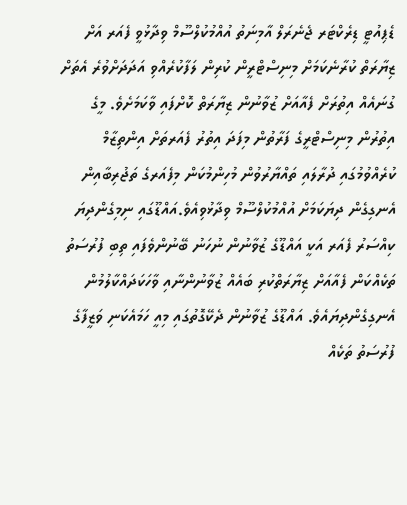ޑެޕިއުޓީ ޑިރެކްޓަރ ޖެނެރަލް އާމިނަތު އުއްމުކުލްސޫމް ވިދާޅުވީ ފެއަރ އަށް ޒިޔާރަތް ކުރާނެކަމަށް މިނިސްޓްރީން ކުރިން ލަފާކުރެއްވި އަދަދަށްވުރެ އެތަށް ގުނައެއް އިތުރަށް ފެއާއަށް ޒުވާނުން ޒިޔާރަތް ކޮށްފައި ވާކަމަށެވެ. މީގެ އިތުރުން މިނިސްޓްރީގެ ފަރާތުން މިފަދަ އިތުރު ފެއަރތަށް އިންތިޒާމް ކުރެއްވުމުގައި ދުރާލައި ތައްޔާރުވުން މުހިންމުކަން މިފެއަރގެ ތަޖުރިބާއިން އެނގިގެން ދިޔަކަމަށް އުއްމުކުލްސޫމް ވިދާޅުވިއެވެ.އައްޑޫގައި ނިމިގެންދިޔަ ކިއްސަރު ފެއަރ އަކީ އައްޑޫގެ ޒުވާނުން ނުހަނު ބޭނުންވެފައި ތިބި ފުރުސަތު ތަކެއްކަން ފެއާއަށް ޒިޔާރަތްކުރި ބައެއް ޒުވާނުންނާއި ވާހަކަދައްކާލުމުން އެނގިގެންދިޔައެވެ. އައްޑޫގެ ޒުވާނުން ދެކޭގޮތުގައި މިއީ ހަމައެކަނި ވަޒީފާގެ ފުރުސަތު ތަކެއް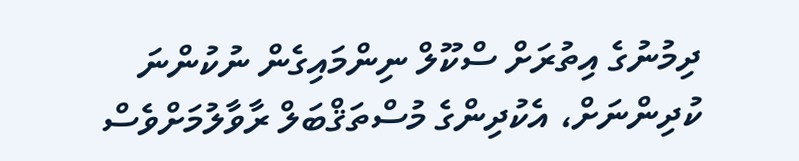ދިމުނުގެ އިތުރަށް ސްކޫލް ނިންމައިގެން ނުކުންނަ ކުދިންނަށް، އެކުދިންގެ މުސްތަޤްބަލް ރާވާލުމަށްވެސް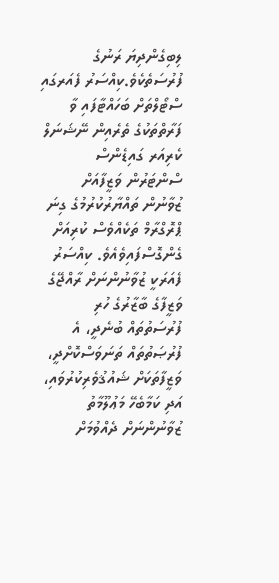ލިބިގެންދިޔަ ރަނުގެ ފުރުސަތެކެވެ.ކިއްސަރު ފެއަރގައި ސްޓޯލްތަށް ބަހައްޓާފައި ވާ ފަރާތްތަކުގެ ތެރެއިން ނޭޝަނަލް ކެރިއަރ ގައިޑެންސް ސްންޓަރުން ވަޒީފާއަށް ޒުވާނުން ތައްޔާރުކުރުމުގެ ގިނަ ޕްރޮގްރާމް ތަކެއްވެސް ކުރިއަށް ގެންގޮސްފައިވެއެވެ. ކިއްސަރު ފެއަރަކީ ޒުވާނުންނަށް ރާއްޖޭގެ ވަޒީފާގެ ބާޒާރުގެ ހުރި ފުރުސަތުތައް ބުނެދީ، އެ ފުރުޞަތުތައް ތަނަވަސްކޮށްދީ، ވަޒީފާތަކަށް ޝައުޤުވެރިކުރުވައި، އަދި ކަމާބެހޭ މަޢުލޫމާތު ޒުވާނުންނަށް ދެއްވުމަށް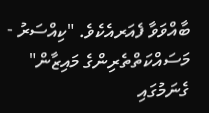ބާއްވަވާ ފެއަރއެކެވެ. "ކިއްސަރު - މަސައްކަތްތެރިންގެ މައިޒާން" ގެނަމުގައި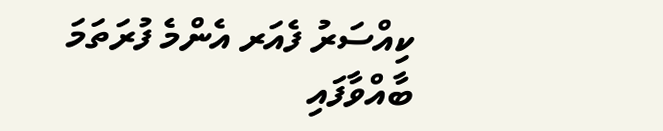ކިއްސަރު ފެއަރ އެންމެ ފުރަތަމަ ބާއްވާފައި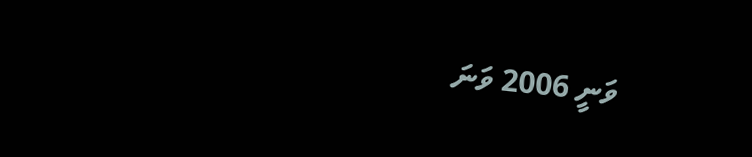ވަނީ 2006 ވަނަ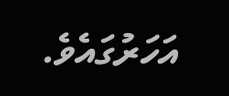އަހަރުގައެވެ.